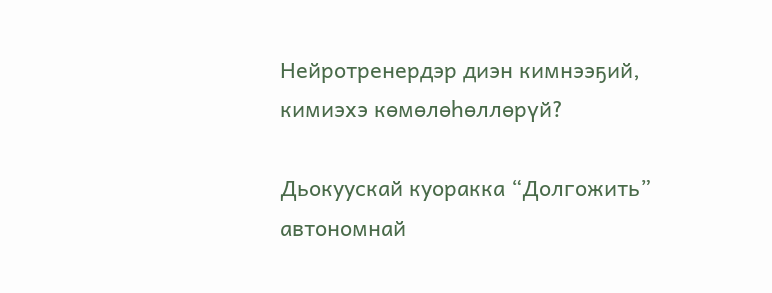Нейротренердэр диэн кимнээҕий, кимиэхэ көмөлөһөллөрүй?

Дьокуускай куоракка “Долгожить” автономнай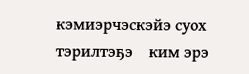кэмиэрчэскэйэ суох тэрилтэҕэ    ким эрэ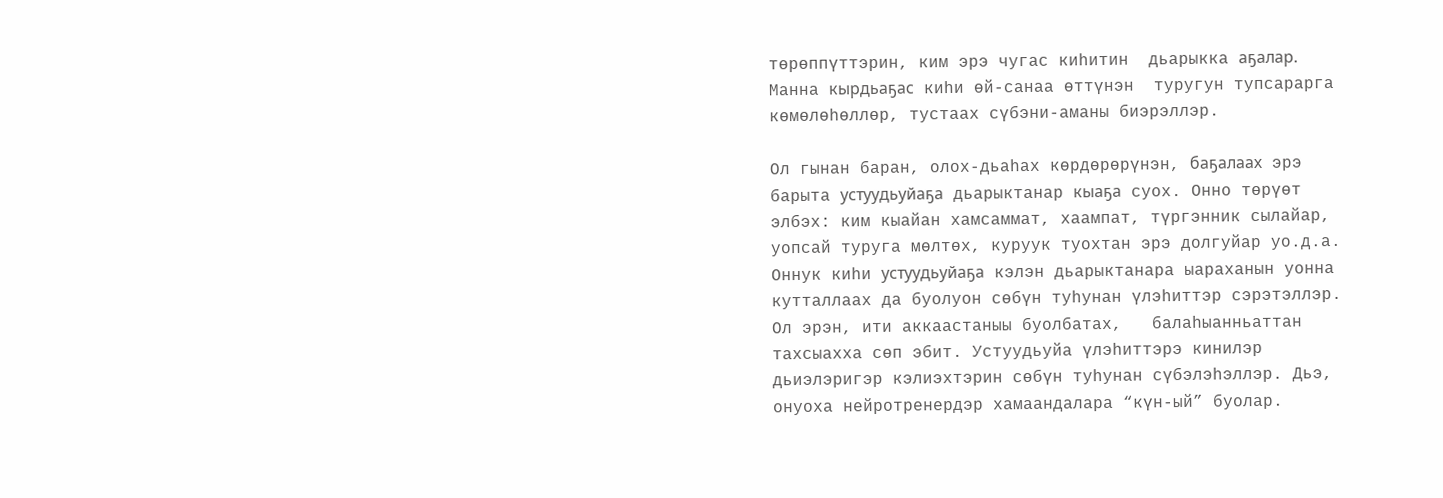төрөппүттэрин, ким эрэ чугас киһитин  дьарыкка аҕалар. Манна кырдьаҕас киһи өй-санаа өттүнэн  туругун тупсарарга көмөлөһөллөр, тустаах сүбэни-аманы биэрэллэр.

Ол гынан баран, олох-дьаһах көрдөрөрүнэн, баҕалаах эрэ барыта устуудьуйаҕа дьарыктанар кыаҕа суох. Онно төрүөт элбэх: ким кыайан хамсаммат, хаампат, түргэнник сылайар, уопсай туруга мөлтөх, куруук туохтан эрэ долгуйар уо.д.а. Оннук киһи устуудьуйаҕа кэлэн дьарыктанара ыараханын уонна кутталлаах да буолуон сөбүн туһунан үлэһиттэр сэрэтэллэр. Ол эрэн, ити аккаастаныы буолбатах,   балаһыанньаттан тахсыахха сөп эбит. Устуудьуйа үлэһиттэрэ кинилэр дьиэлэригэр кэлиэхтэрин сөбүн туһунан сүбэлэһэллэр. Дьэ, онуоха нейротренердэр хамаандалара “күн-ый” буолар.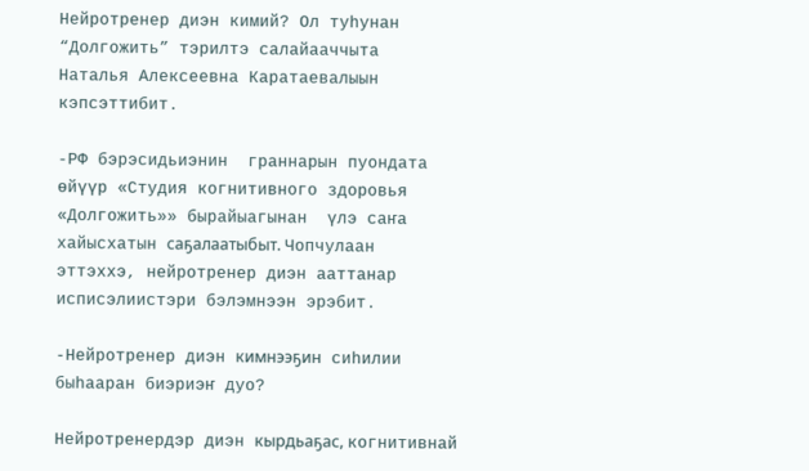Нейротренер диэн кимий? Ол туһунан “Долгожить” тэрилтэ салайааччыта  Наталья Алексеевна Каратаевалыын кэпсэттибит.

-РФ бэрэсидьиэнин  граннарын пуондата өйүүр «Студия когнитивного здоровья «Долгожить»» бырайыагынан  үлэ саҥа хайысхатын саҕалаатыбыт. Чопчулаан эттэххэ, нейротренер диэн ааттанар исписэлиистэри бэлэмнээн эрэбит.

-Нейротренер диэн кимнээҕин сиһилии быһааран биэриэҥ дуо?

Нейротренердэр диэн кырдьаҕас, когнитивнай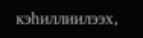кэһиллиилээх,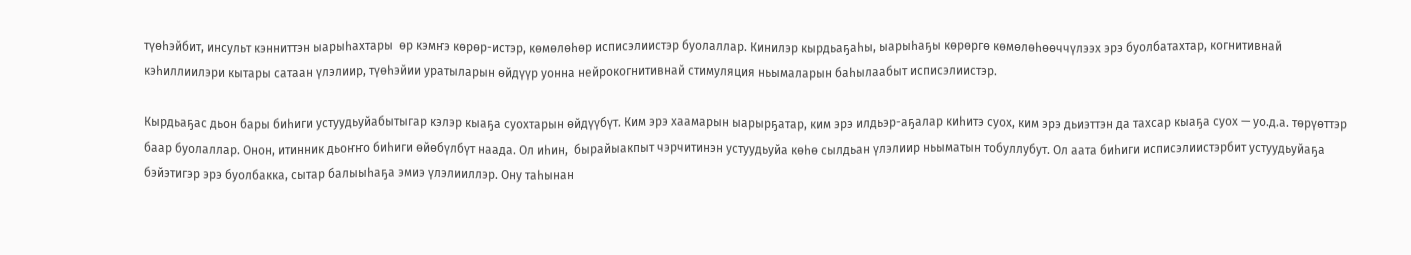түөһэйбит, инсульт кэнниттэн ыарыһахтары  өр кэмҥэ көрөр-истэр, көмөлөһөр исписэлиистэр буолаллар. Кинилэр кырдьаҕаһы, ыарыһаҕы көрөргө көмөлөһөөччүлээх эрэ буолбатахтар, когнитивнай кэһиллиилэри кытары сатаан үлэлиир, түөһэйии уратыларын өйдүүр уонна нейрокогнитивнай стимуляция ньымаларын баһылаабыт исписэлиистэр.

Кырдьаҕас дьон бары биһиги устуудьуйабытыгар кэлэр кыаҕа суохтарын өйдүүбүт. Ким эрэ хаамарын ыарырҕатар, ким эрэ илдьэр-аҕалар киһитэ суох, ким эрэ дьиэттэн да тахсар кыаҕа суох — уо.д.а. төрүөттэр баар буолаллар. Онон, итинник дьоҥҥо биһиги өйөбүлбүт наада. Ол иһин,  бырайыакпыт чэрчитинэн устуудьуйа көһө сылдьан үлэлиир ньыматын тобуллубут. Ол аата биһиги исписэлиистэрбит устуудьуйаҕа бэйэтигэр эрэ буолбакка, сытар балыыһаҕа эмиэ үлэлииллэр. Ону таһынан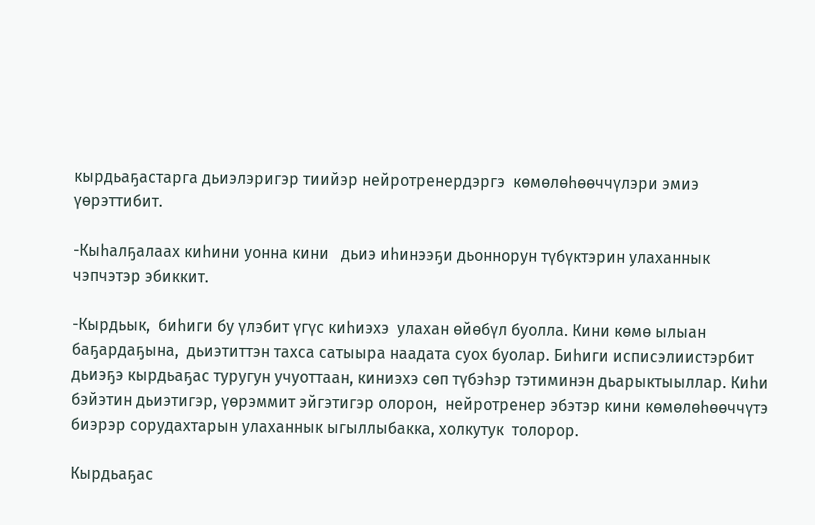кырдьаҕастарга дьиэлэригэр тиийэр нейротренердэргэ  көмөлөһөөччүлэри эмиэ үөрэттибит.

-Кыһалҕалаах киһини уонна кини   дьиэ иһинээҕи дьоннорун түбүктэрин улаханнык чэпчэтэр эбиккит.

-Кырдьык,  биһиги бу үлэбит үгүс киһиэхэ  улахан өйөбүл буолла. Кини көмө ылыан баҕардаҕына,  дьиэтиттэн тахса сатыыра наадата суох буолар. Биһиги исписэлиистэрбит дьиэҕэ кырдьаҕас туругун учуоттаан, киниэхэ сөп түбэһэр тэтиминэн дьарыктыыллар. Киһи бэйэтин дьиэтигэр, үөрэммит эйгэтигэр олорон,  нейротренер эбэтэр кини көмөлөһөөччүтэ биэрэр сорудахтарын улаханнык ыгыллыбакка, холкутук  толорор.

Кырдьаҕас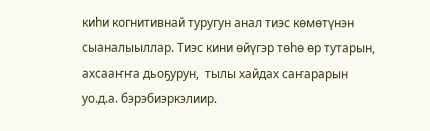киһи когнитивнай туругун анал тиэс көмөтүнэн сыаналыыллар. Тиэс кини өйүгэр төһө өр тутарын, ахсааҥҥа дьоҕурун,  тылы хайдах саҥарарын уо.д.а. бэрэбиэркэлиир.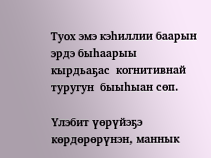Туох эмэ кэһиллии баарын эрдэ быһаарыы кырдьаҕас  когнитивнай туругун  быыһыан сөп.

Үлэбит үөрүйэҕэ көрдөрөрүнэн, маннык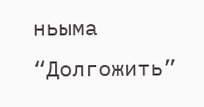ньыма “Долгожить”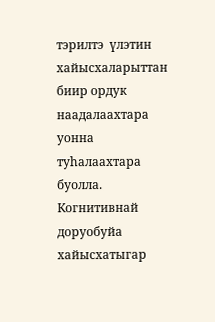тэрилтэ  үлэтин хайысхаларыттан биир ордук  наадалаахтара уонна туһалаахтара буолла. Когнитивнай доруобуйа  хайысхатыгар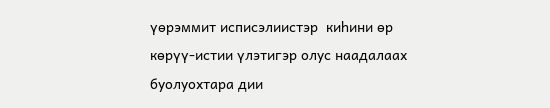үөрэммит исписэлиистэр  киһини өр көрүү-истии үлэтигэр олус наадалаах буолуохтара дии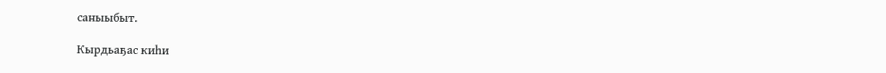саныыбыт.

Кырдьаҕас киһи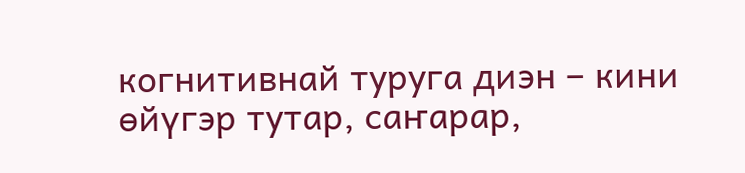когнитивнай туруга диэн – кини өйүгэр тутар, саҥарар,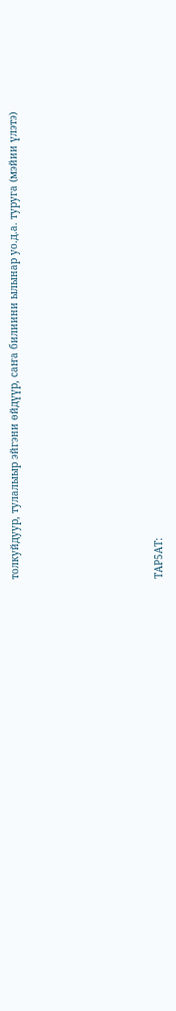толкуйдуур, тулалыыр эйгэни өйдүүр, саҥа билиини ылынар уо.д.а. туруга (мэйии үлэтэ)







ТАР5АТ: